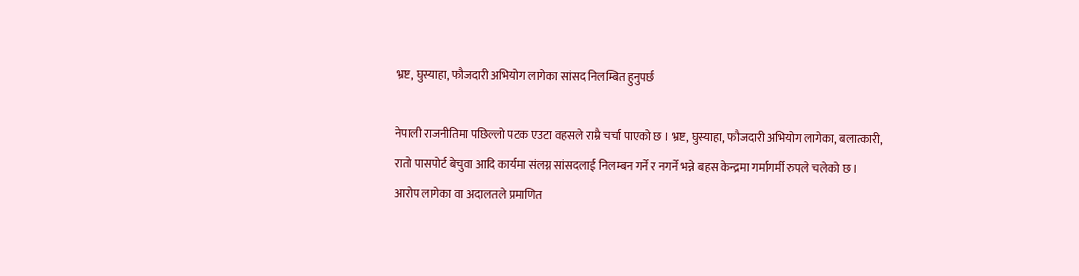भ्रष्ट, घुस्याहा, फौजदारी अभियोग लागेका सांसद निलम्बित हुनुपर्छ

नेपाली राजनीतिमा पछिल्लो पटक एउटा वहसले राम्रै चर्चा पाएको छ । भ्रष्ट, घुस्याहा, फौजदारी अभियोग लागेका, बलात्कारी,
रातो पासपोर्ट बेचुवा आदि कार्यमा संलग्न सांसदलाई निलम्बन गर्ने र नगर्ने भन्ने बहस केन्द्रमा गर्मागर्मी रुपले चलेको छ ।
आरोप लागेका वा अदालतले प्रमाणित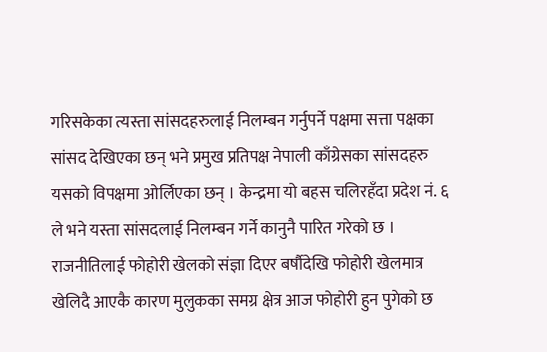गरिसकेका त्यस्ता सांसदहरुलाई निलम्बन गर्नुपर्ने पक्षमा सत्ता पक्षका सांसद देखिएका छन् भने प्रमुख प्रतिपक्ष नेपाली काँग्रेसका सांसदहरु यसको विपक्षमा ओर्लिएका छन् । केन्द्रमा यो बहस चलिरहँदा प्रदेश नं. ६ ले भने यस्ता सांसदलाई निलम्बन गर्ने कानुनै पारित गरेको छ ।
राजनीतिलाई फोहोरी खेलको संज्ञा दिएर बर्षौदेखि फोहोरी खेलमात्र खेलिदै आएकै कारण मुलुकका समग्र क्षेत्र आज फोहोरी हुन पुगेको छ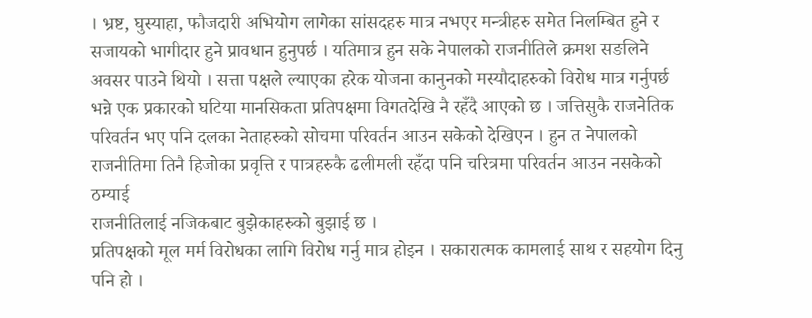। भ्रष्ट, घुस्याहा, फौजदारी अभियोग लागेका सांसदहरु मात्र नभएर मन्त्रीहरु समेत निलम्बित हुने र सजायको भागीदार हुने प्रावधान हुनुपर्छ । यतिमात्र हुन सके नेपालको राजनीतिले क्रमश सङलिने अवसर पाउने थियो । सत्ता पक्षले ल्याएका हरेक योजना कानुनको मस्यौदाहरुको विरोध मात्र गर्नुपर्छ भन्ने एक प्रकारको घटिया मानसिकता प्रतिपक्षमा विगतदेखि नै रहँदै आएको छ । जत्तिसुकै राजनेतिक
परिवर्तन भए पनि दलका नेताहरुको सोचमा परिवर्तन आउन सकेको देखिएन । हुन त नेपालको राजनीतिमा तिनै हिजोका प्रवृत्ति र पात्रहरुकै ढलीमली रहँदा पनि चरित्रमा परिवर्तन आउन नसकेको ठम्याई
राजनीतिलाई नजिकबाट बुझेकाहरुको बुझाई छ ।
प्रतिपक्षको मूल मर्म विरोधका लागि विरोध गर्नु मात्र होइन । सकारात्मक कामलाई साथ र सहयोग दिनु पनि हो ।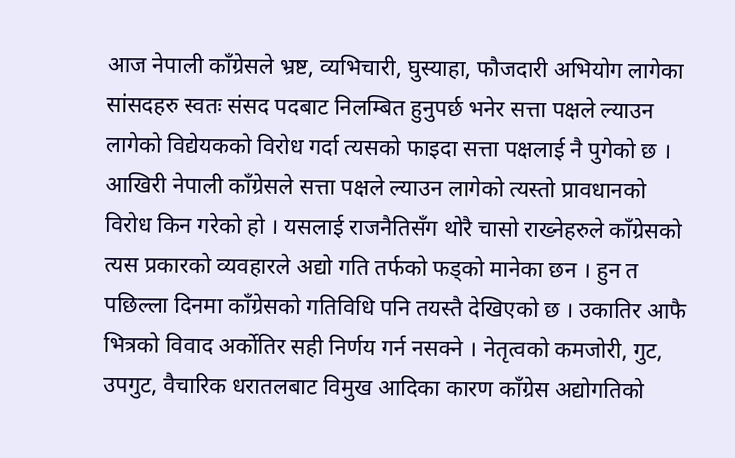आज नेपाली काँग्रेसले भ्रष्ट, व्यभिचारी, घुस्याहा, फौजदारी अभियोग लागेका सांसदहरु स्वतः संसद पदबाट निलम्बित हुनुपर्छ भनेर सत्ता पक्षले ल्याउन लागेको विद्येयकको विरोध गर्दा त्यसको फाइदा सत्ता पक्षलाई नै पुगेको छ । आखिरी नेपाली काँग्रेसले सत्ता पक्षले ल्याउन लागेको त्यस्तो प्रावधानको विरोध किन गरेको हो । यसलाई राजनैतिसँग थोरै चासो राख्नेहरुले काँग्रेसको त्यस प्रकारको व्यवहारले अद्यो गति तर्फको फड्को मानेका छन । हुन त पछिल्ला दिनमा काँग्रेसको गतिविधि पनि तयस्तै देखिएको छ । उकातिर आफै भित्रको विवाद अर्कोतिर सही निर्णय गर्न नसक्ने । नेतृत्वको कमजोरी, गुट, उपगुट, वैचारिक धरातलबाट विमुख आदिका कारण काँग्रेस अद्योगतिको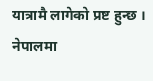यात्रामै लागेको प्रष्ट हुन्छ ।
नेपालमा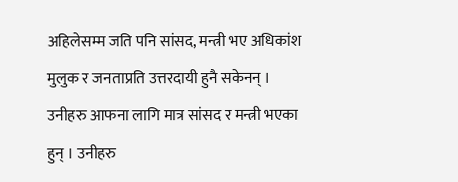अहिलेसम्म जति पनि सांसद, मन्त्री भए अधिकांश मुलुक र जनताप्रति उत्तरदायी हुनै सकेनन् । उनीहरु आफना लागि मात्र सांसद र मन्त्री भएका हुन् । उनीहरु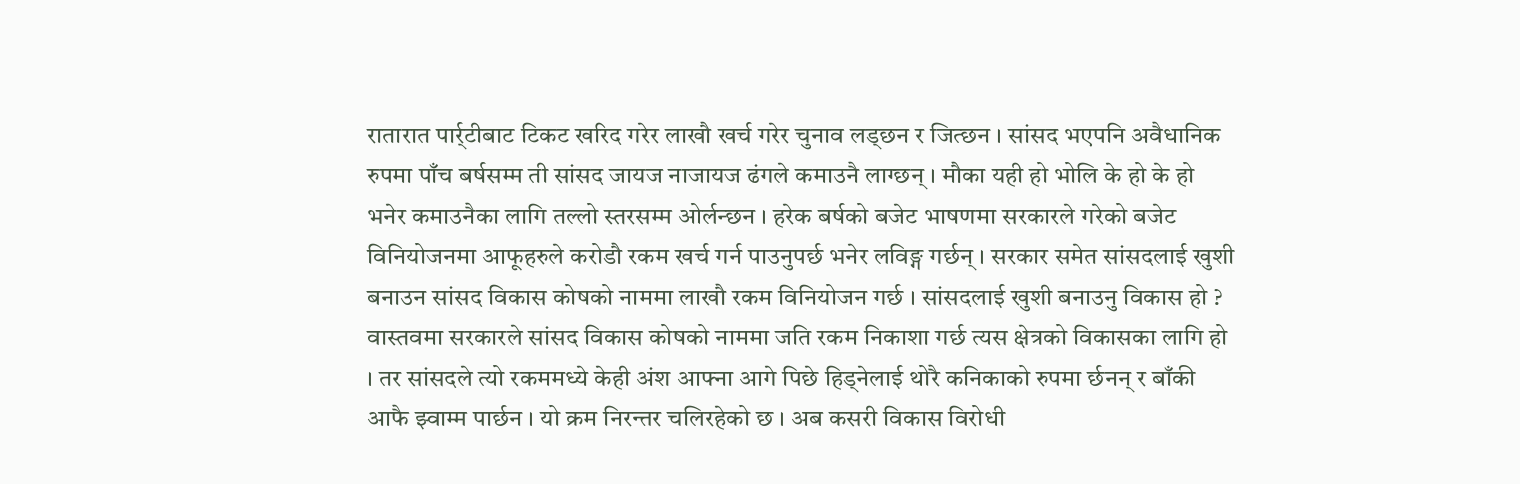रातारात पार्र्टीबाट टिकट खरिद गरेर लाखौ खर्च गरेर चुनाव लड्छन र जित्छन । सांसद भएपनि अवैधानिक रुपमा पाँच बर्षसम्म ती सांसद जायज नाजायज ढंगले कमाउनै लाग्छन् । मौका यही हो भोलि के हो के हो भनेर कमाउनैका लागि तल्लो स्तरसम्म ओर्लन्छन । हरेक बर्षको बजेट भाषणमा सरकारले गरेको बजेट विनियोजनमा आफूहरुले करोडौ रकम खर्च गर्न पाउनुपर्छ भनेर लविङ्ग गर्छन् । सरकार समेत सांसदलाई खुशी बनाउन सांसद विकास कोषको नाममा लाखौ रकम विनियोजन गर्छ । सांसदलाई खुशी बनाउनु विकास हो ? वास्तवमा सरकारले सांसद विकास कोषको नाममा जति रकम निकाशा गर्छ त्यस क्षेत्रको विकासका लागि हो । तर सांसदले त्यो रकममध्ये केही अंश आफ्ना आगे पिछे हिड्नेलाई थोरै कनिकाको रुपमा र्छनन् र बाँकी आफै झ्वाम्म पार्छन । यो क्रम निरन्तर चलिरहेको छ । अब कसरी विकास विरोधी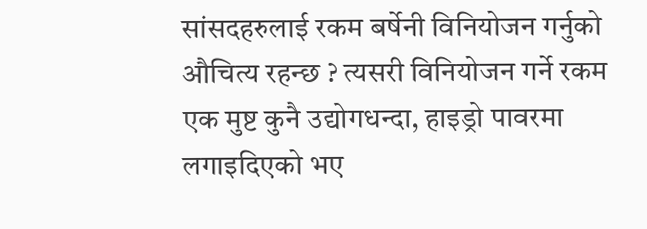सांसदहरुलाई रकम बर्षेनी विनियोजन गर्नुको औचित्य रहन्छ ? त्यसरी विनियोजन गर्ने रकम एक मुष्ट कुनै उद्योगधन्दा, हाइड्रो पावरमा लगाइदिएको भए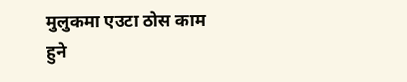मुलुकमा एउटा ठोस काम हुने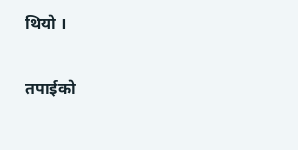थियो ।

तपाईको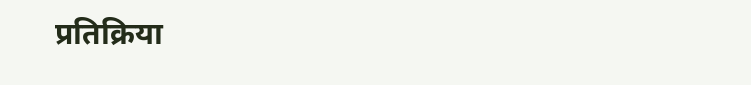प्रतिक्रिया